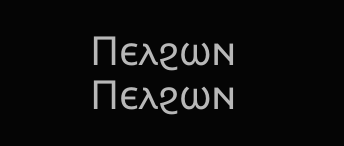Ⲡⲉⲗϩⲱⲛ
Ⲡⲉⲗϩⲱⲛ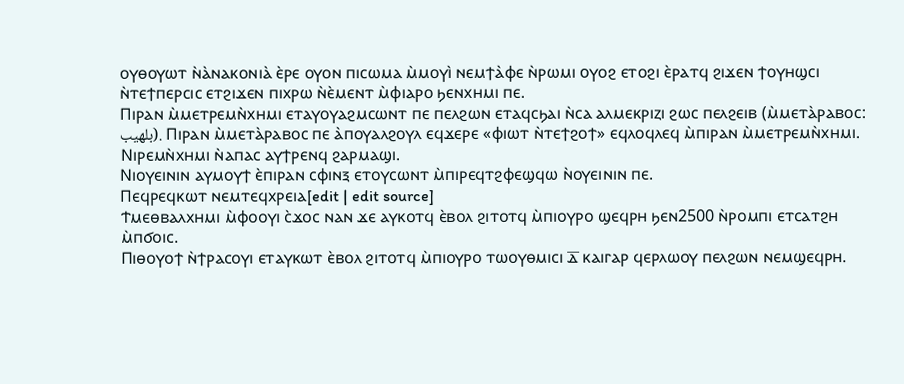ⲟⲩⲑⲟⲩⲱⲧ ⲛ̀ⲁ̀ⲛⲁⲕⲟⲛⲓⲁ̀ ⲉ̀ⲣⲉ ⲟⲩⲟⲛ ⲡⲓⲥⲱⲙⲁ ⲙ̀ⲙⲟⲩⲓ̀ ⲛⲉⲙϯⲁ̀ⲫⲉ ⲛ̀ⲣⲱⲙⲓ oⲩⲟϩ ⲉⲧⲟϩⲓ ⲉ̀ⲣⲁⲧϥ ϩⲓϫⲉⲛ ϯⲟⲩⲏϣⲥⲓ ⲛ̀ⲧⲉϯⲡⲉⲣⲥⲓⲥ ⲉⲧϩⲓϫⲉⲛ ⲡⲓⲭⲣⲱ ⲛ̀ⲉ̀ⲙⲉⲛⲧ ⲙ̀ⲫⲓⲁⲣⲟ ϧⲉⲛⲭⲏⲙⲓ ⲡⲉ.
Ⲡⲓⲣⲁⲛ ⲙ̀ⲙⲉⲧⲣⲉⲙⲛ̀ⲭⲏⲙⲓ ⲉⲧⲁⲩⲟⲩⲁϩⲙⲥⲱⲛⲧ ⲡⲉ ⲡⲉⲗϩⲱⲛ ⲉⲧⲁϥⲥϧⲁⲓ ⲛ̀ⲥⲁ ⲁⲗⲙⲉⲕⲣⲓⲍⲓ ϩⲱⲥ ⲡⲉⲗϩⲉⲓⲃ (ⲙ̀ⲙⲉⲧⲁ̀ⲣⲁⲃⲟⲥ: بلهيب). Ⲡⲓⲣⲁⲛ ⲙ̀ⲙⲉⲧⲁ̀ⲣⲁⲃⲟⲥ ⲡⲉ ⲁ̀ⲡⲟⲩⲁⲗϩⲟⲩⲗ ⲉϥϫⲉⲣⲉ «ⲫⲓⲱⲧ ⲛ̀ⲧⲉϯϩⲟϯ» ⲉϥⲗⲟϥⲗⲉϥ ⲙ̀ⲡⲓⲣⲁⲛ ⲙ̀ⲙⲉⲧⲣⲉⲙⲛ̀ⲭⲏⲙⲓ.
Ⲛⲓⲣⲉⲙⲛ̀ⲭⲏⲙⲓ ⲛ̀ⲁⲡⲁⲥ ⲁⲩϯⲣⲉⲛϥ ϩⲁⲣⲙⲁϣⲓ.
Ⲛⲓⲟⲩⲉⲓⲛⲓⲛ ⲁⲩⲙⲟⲩϯ ⲉ̀ⲡⲓⲣⲁⲛ ⲥⲫⲓⲛⲝ ⲉⲧⲟⲩⲥⲱⲛⲧ ⲙ̀ⲡⲓⲣⲉϥⲧϩⲫⲉϣϥⲱ ⲛ̀ⲟⲩⲉⲓⲛⲓⲛ ⲡⲉ.
Ⲡⲉϥⲣⲉϥⲕⲱⲧ ⲛⲉⲙⲧⲉϥⲭⲣⲉⲓⲁ[edit | edit source]
Ϯⲙⲉⲑⲃⲁⲗⲭⲏⲙⲓ ⲙ̀ⲫⲟⲟⲩⲓ ⲥ̀ϫⲟⲥ ⲛⲁⲛ ϫⲉ ⲁⲩⲕⲟⲧϥ ⲉ̀ⲃⲟⲗ ϩⲓⲧⲟⲧϥ ⲙ̀ⲡⲓⲟⲩⲣⲟ ϣⲉϥⲣⲏ ϧⲉⲛ2500 ⲛ̀ⲣⲟⲙⲡⲓ ⲉⲧⲥⲁⲧϩⲏ ⲙ̀ⲡϭⲟⲓⲥ.
Ⲡⲓⲑⲟⲩⲟϯ ⲛ̀ϯⲣⲁⲥⲟⲩⲓ ⲉⲧⲁⲩⲕⲱⲧ ⲉ̀ⲃⲟⲗ ϩⲓⲧⲟⲧϥ ⲙ̀ⲡⲓⲟⲩⲣⲟ ⲧⲱⲟⲩⲑⲙⲓⲥⲓ ⲇ̅ ⲕⲁⲓⲅⲁⲣ ϥⲉⲣⲗⲱⲟⲩ ⲡⲉⲗϩⲱⲛ ⲛⲉⲙϣⲉϥⲣⲏ.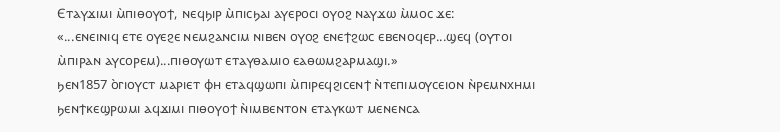Ⲉⲧⲁⲩϫⲓⲙⲓ ⲙ̀ⲡⲓⲑⲟⲩⲟϯ, ⲛⲉϥϧⲓⲣ ⲙ̀ⲡⲓⲥϧⲁⲓ ⲁⲩⲉⲣⲟⲥⲓ ⲟⲩⲟϩ ⲛⲁⲩϫⲱ ⲙ̀ⲙⲟⲥ ϫⲉ:
«...ⲉⲛⲉⲓⲛⲓϥ ⲉⲧⲉ ⲟⲩⲉϩⲉ ⲛⲉⲙϩⲁⲛⲥⲓⲙ ⲛⲓⲃⲉⲛ ⲟⲩⲟϩ ⲉⲛⲉϯϩⲱⲥ ⲉⲃⲉⲛⲟϥⲉⲣ...ϣⲉϥ (ⲟⲩⲧⲟⲓ ⲙ̀ⲡⲓⲣⲁⲛ ⲁⲩⲥⲟⲣⲉⲙ)...ⲡⲓⲑⲟⲩⲱⲧ ⲉⲧⲁⲩⲑⲁⲙⲓⲟ ⲉⲁⲑⲱⲙϩⲁⲣⲙⲁϣⲓ.»
ϧⲉⲛ1857 ⲟ̀ⲅⲓⲟⲩⲥⲧ ⲙⲁⲣⲓⲉⲧ ⲫⲏ ⲉⲧⲁϥϣⲱⲡⲓ ⲙ̀ⲡⲓⲣⲉϥϩⲓⲥⲉⲛϯ ⲛ̀ⲧⲉⲡⲓⲙⲟⲩⲥⲉⲓⲟⲛ ⲛ̀ⲣⲉⲙⲛⲭⲏⲙⲓ ϧⲉⲛϯⲕⲉϣⲣⲱⲙⲓ ⲁϥϫⲓⲙⲓ ⲡⲓⲑⲟⲩⲟϯ ⲛ̀ⲓⲙⲃⲉⲛⲧⲟⲛ ⲉⲧⲁⲩⲕⲱⲧ ⲙⲉⲛⲉⲛⲥⲁ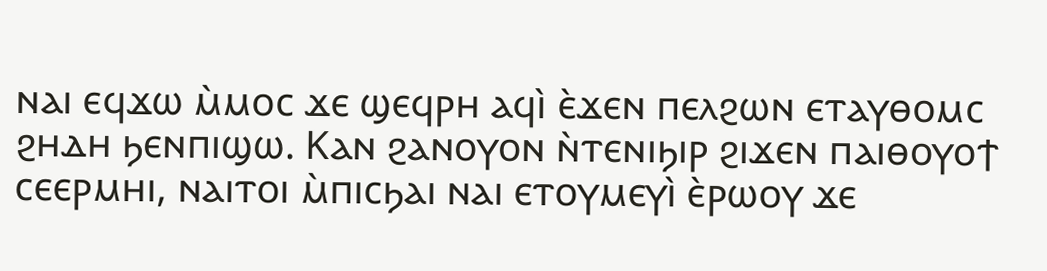ⲛⲁⲓ ⲉϥϫⲱ ⲙ̀ⲙⲟⲥ ϫⲉ ϣⲉϥⲣⲏ ⲁϥⲓ̀ ⲉ̀ϫⲉⲛ ⲡⲉⲗϩⲱⲛ ⲉⲧⲁⲩⲑⲟⲙⲥ ϩⲏⲇⲏ ϧⲉⲛⲡⲓϣⲱ. Ⲕⲁⲛ ϩⲁⲛⲟⲩⲟⲛ ⲛ̀ⲧⲉⲛⲓϧⲓⲣ ϩⲓϫⲉⲛ ⲡⲁⲓⲑⲟⲩⲟϯ ⲥⲉⲉⲣⲙⲏⲓ, ⲛⲁⲓⲧⲟⲓ ⲙ̀ⲡⲓⲥϧⲁⲓ ⲛⲁⲓ ⲉⲧⲟⲩⲙⲉⲩⲓ̀ ⲉ̀ⲣⲱⲟⲩ ϫⲉ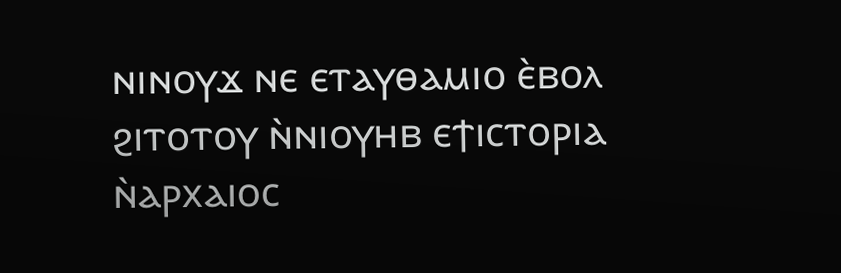ⲛⲓⲛⲟⲩϫ ⲛⲉ ⲉⲧⲁⲩⲑⲁⲙⲓⲟ ⲉ̀ⲃⲟⲗ ϩⲓⲧⲟⲧⲟⲩ ⲛ̀ⲛⲓⲟⲩⲏⲃ ⲉϯⲓⲥⲧⲟⲣⲓⲁ ⲛ̀ⲁⲣⲭⲁⲓⲟⲥ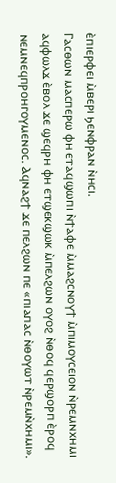ⲉ̀ⲡⲓⲉⲣⲫⲉⲓ ⲙ̀ⲃⲉⲣⲓ ϧⲉⲛⲫⲣⲁⲛ ⲛ̀ⲏⲥⲓ.
Ⲅⲁⲥⲑⲱⲛ ⲙⲁⲥⲡⲉⲣⲱ ⲫⲏ ⲉⲧⲁϥϣⲱⲡⲓ ⲛ̀ϯⲁⲫⲉ ⲙ̀ⲙⲁϩⲥⲛⲟⲩϯ ⲙ̀ⲡⲓⲙⲟⲩⲥⲉⲓⲟⲛ ⲛ̀ⲣⲉⲙⲛⲭⲏⲙⲓ ⲁϥⲫⲱⲗϫ ⲉ̀ⲃⲟⲗ ϫⲉ ϣⲉϥⲣⲏ ⲫⲏ ⲉⲧϣⲉⲕϣⲱⲕ ⲙ̀ⲡⲉⲗϩⲱⲛ ⲟⲩⲟϩ ⲛ̀ⲑⲟϥ ϥⲉⲣϣⲟⲣⲡ ⲉ̀ⲣⲟϥ ⲛⲉⲙⲛⲉϥⲡⲣⲟⲏⲅⲟⲩⲙⲉⲛⲟⲥ. Ⲁϥⲛⲁϩϯ ϫⲉ ⲡⲉⲗϩⲱⲛ ⲡⲉ «ⲡⲓⲁⲡⲁⲥ ⲛ̀ⲑⲟⲩⲱⲧ ⲛ̀ⲣⲉⲙⲛ̀ⲭⲏⲙⲓ».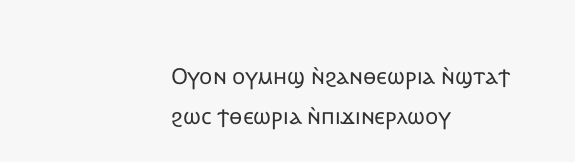Ⲟⲩⲟⲛ ⲟⲩⲙⲏϣ ⲛ̀ϩⲁⲛⲑⲉⲱⲣⲓⲁ ⲛ̀ϣⲧⲁϯ ϩⲱⲥ ϯⲑⲉⲱⲣⲓⲁ ⲛ̀ⲡⲓϫⲓⲛⲉⲣⲗⲱⲟⲩ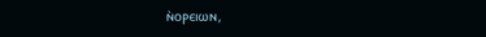ⲛ̀ⲟⲣⲉⲓⲱⲛ,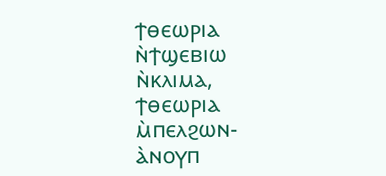ϯⲑⲉⲱⲣⲓⲁ ⲛ̀ϯϣⲉⲃⲓⲱ ⲛ̀ⲕⲗⲓⲙⲁ, ϯⲑⲉⲱⲣⲓⲁ ⲙ̀ⲡⲉⲗϩⲱⲛ-ⲁ̀ⲛⲟⲩⲡ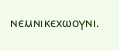ⲛⲉⲙⲛⲓⲕⲉⲭⲱⲟⲩⲛⲓ.